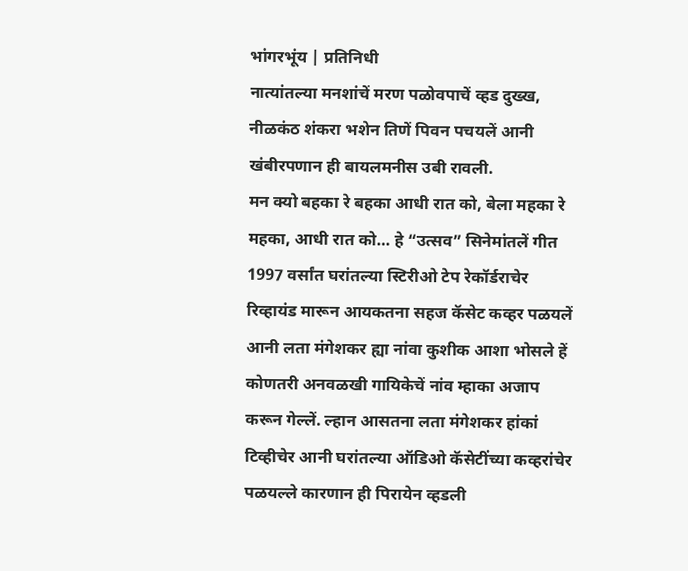भांगरभूंय | प्रतिनिधी
नात्यांतल्या मनशांचें मरण पळोवपाचें व्हड दुख्ख, नीळकंठ शंकरा भशेन तिणें पिवन पचयलें आनी खंबीरपणान ही बायलमनीस उबी रावली.
मन क्यो बहका रे बहका आधी रात को, बेला महका रे महका, आधी रात को… हे “उत्सव” सिनेमांतलें गीत 1997 वर्सांत घरांतल्या स्टिरीओ टेप रेकॉर्डराचेर रिव्हायंड मारून आयकतना सहज कॅसेट कव्हर पळयलें आनी लता मंगेशकर ह्या नांवा कुशीक आशा भोसले हें कोणतरी अनवळखी गायिकेचें नांव म्हाका अजाप करून गेल्लें. ल्हान आसतना लता मंगेशकर हांकां टिव्हीचेर आनी घरांतल्या ऑडिओ कॅसेटींच्या कव्हरांचेर पळयल्ले कारणान ही पिरायेन व्हडली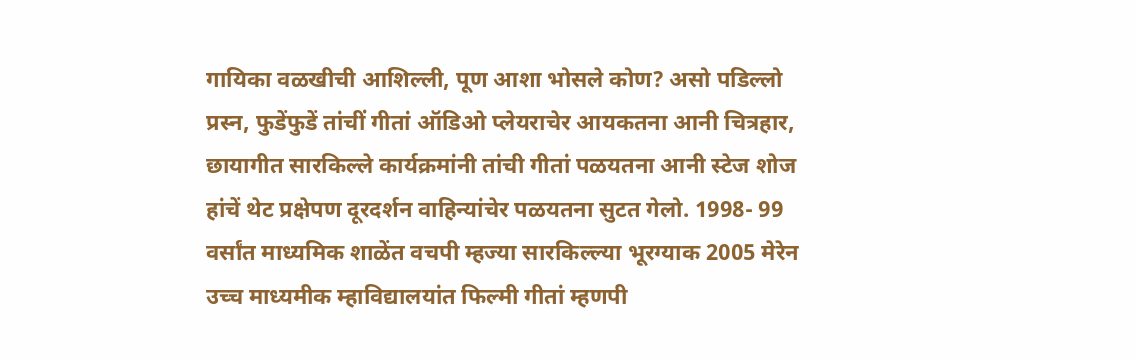गायिका वळखीची आशिल्ली, पूण आशा भोसले कोण? असो पडिल्लो प्रस्न, फुडेंफुडें तांचीं गीतां ऑडिओ प्लेयराचेर आयकतना आनी चित्रहार, छायागीत सारकिल्ले कार्यक्रमांनी तांची गीतां पळयतना आनी स्टेज शोज हांचें थेट प्रक्षेपण दूरदर्शन वाहिन्यांचेर पळयतना सुटत गेलो. 1998- 99 वर्सांत माध्यमिक शाळेंत वचपी म्हज्या सारकिल्ल्या भूरग्याक 2005 मेरेन उच्च माध्यमीक म्हाविद्यालयांत फिल्मी गीतां म्हणपी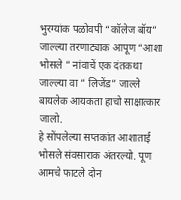भुरग्यांक पळोवपी “कॉलेज बॉय” जाल्ल्या तरणाट्याक आपूण “आशा भोसले ” नांवाचें एक दंतकथा जाल्ल्या वा ” लिजेंड” जाल्ले बायलेक आयकता हाचो साक्षात्कार जालो.
हे सोंपलेल्या सप्तकांत आशाताई भोसले संवसाराक अंतरल्यो. पूण आमचे फाटले दोन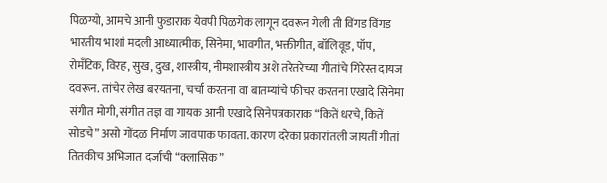पिळग्यो, आमचे आनी फुडाराक येवपी पिळगेक लागून दवरून गेली ती विंगड विंगड भारतीय भाशां मदली आध्यात्मीक, सिनेमा, भावगीत, भक्तीगीत, बॉलिवूड, पॉप, रोमँटिक, विरह, सुख, दुख, शास्त्रीय, नीमशास्त्रीय अशे तरेतरेच्या गीतांचे गिरेस्त दायज दवरून. तांचेर लेख बरयतना, चर्चा करतना वा बातम्यांचे फीचर करतना एखादे सिनेमा संगीत मोगी, संगीत तज्ञ वा गायक आनी एखादे सिनेपत्रकाराक “कितें धरचे, कितें सोडचे” असो गोंदळ निर्माण जावपाक फावता. कारण दरेका प्रकारांतली जायतीं गीतां तितकीच अभिजात दर्जाची “क्लासिक ”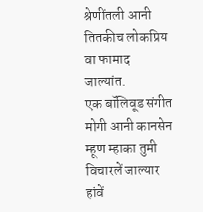श्रेणींतली आनी तितकीच लोकप्रिय वा फामाद जाल्यांत.
एक बॉलिवूड संगीत मोगी आनी कानसेन म्हूण म्हाका तुमी विचारलें जाल्यार हांवें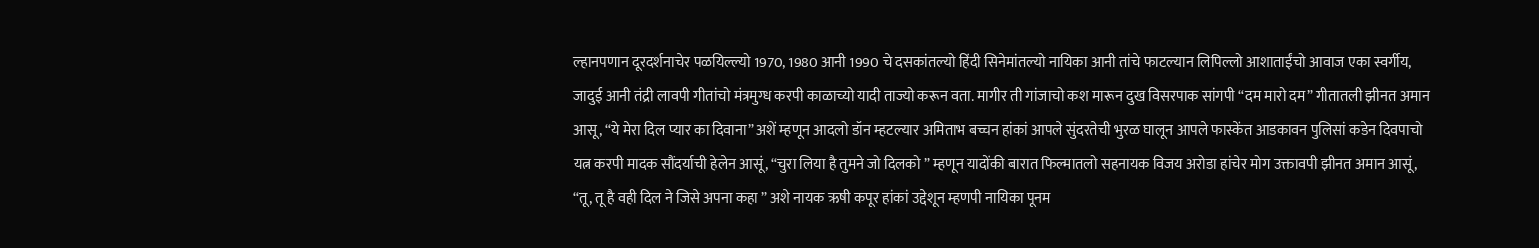ल्हानपणान दूरदर्शनाचेर पळयिल्ल्यो 1970, 1980 आनी 1990 चे दसकांतल्यो हिंदी सिनेमांतल्यो नायिका आनी तांचे फाटल्यान लिपिल्लो आशाताईंचो आवाज एका स्वर्गीय, जादुई आनी तंद्री लावपी गीतांचो मंत्रमुग्ध करपी काळाच्यो यादी ताज्यो करून वता. मागीर ती गांजाचो कश मारून दुख विसरपाक सांगपी “दम मारो दम” गीतातली झीनत अमान आसू, “ये मेरा दिल प्यार का दिवाना” अशें म्हणून आदलो डॉन म्हटल्यार अमिताभ बच्चन हांकां आपले सुंदरतेची भुरळ घालून आपले फास्केंत आडकावन पुलिसां कडेन दिवपाचो यत्न करपी मादक सौंदर्याची हेलेन आसूं, “चुरा लिया है तुमने जो दिलको ” म्हणून यादोंकी बारात फिल्मातलो सहनायक विजय अरोडा हांचेर मोग उक्तावपी झीनत अमान आसूं, “तू, तू है वही दिल ने जिसे अपना कहा ” अशे नायक ऋषी कपूर हांकां उद्देशून म्हणपी नायिका पूनम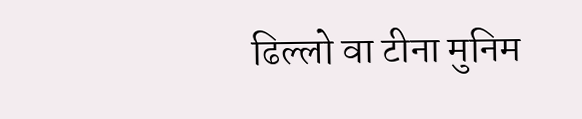ढिल्लो वा टीना मुनिम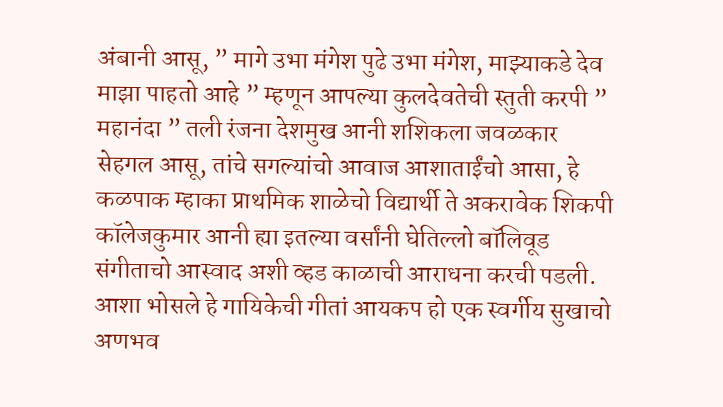अंबानी आसू, ” मागे उभा मंगेश पुढे उभा मंगेश, माझ्याकडे देव माझा पाहतो आहे ” म्हणून आपल्या कुलदेवतेची स्तुती करपी ” महानंदा ” तली रंजना देशमुख आनी शशिकला जवळकार सेहगल आसू, तांचे सगल्यांचो आवाज आशाताईंचो आसा, हे कळपाक म्हाका प्राथमिक शाळेचो विद्यार्थी ते अकरावेक शिकपी कॉलेजकुमार आनी ह्या इतल्या वर्सांनी घेतिल्लो बॉलिवूड संगीताचो आस्वाद अशी व्हड काळाची आराधना करची पडली. आशा भोसले हे गायिकेची गीतां आयकप हो एक स्वर्गीय सुखाचो अणभव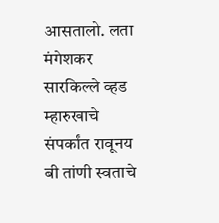आसतालो. लता मंगेशकर सारकिल्ले व्हड म्हारुखाचे संपर्कांत रावूनय बी तांणी स्वताचे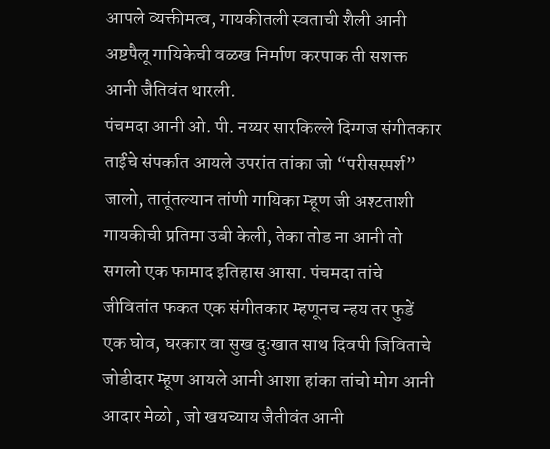आपले व्यक्तीमत्व, गायकीतली स्वताची शैली आनी अष्टपैलू गायिकेची वळख निर्माण करपाक ती सशक्त आनी जैतिवंत थारली.
पंचमदा आनी ओ. पी. नय्यर सारकिल्ले दिग्गज संगीतकार ताईंचे संपर्कात आयले उपरांत तांका जो “परीसस्पर्श” जालो, तातूंतल्यान तांणी गायिका म्हूण जी अश्टताशी गायकीची प्रतिमा उबी केली, तेका तोड ना आनी तो सगलो एक फामाद इतिहास आसा. पंचमदा तांचे जीवितांत फकत एक संगीतकार म्हणूनच न्हय तर फुडें एक घोव, घरकार वा सुख दुःखात साथ दिवपी जिविताचे जोडीदार म्हूण आयले आनी आशा हांका तांचो मोग आनी आदार मेळो , जो खयच्याय जैतीवंत आनी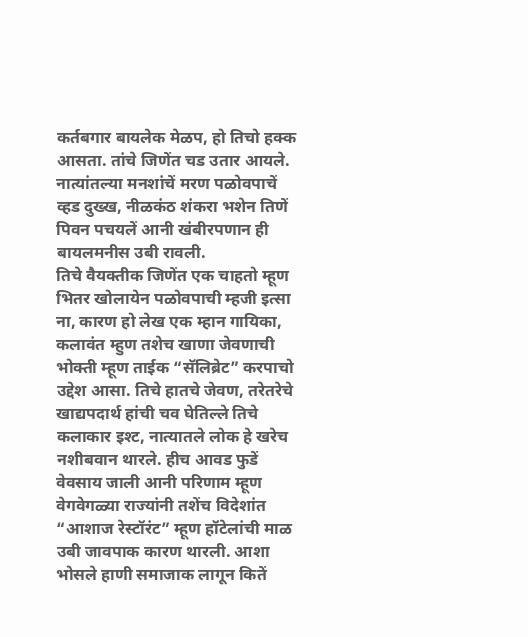कर्तबगार बायलेक मेळप, हो तिचो हक्क आसता. तांचे जिणेंत चड उतार आयले. नात्यांतल्या मनशांचें मरण पळोवपाचें व्हड दुख्ख, नीळकंठ शंकरा भशेन तिणें पिवन पचयलें आनी खंबीरपणान ही बायलमनीस उबी रावली.
तिचे वैयक्तीक जिणेंत एक चाहतो म्हूण भितर खोलायेन पळोवपाची म्हजी इत्सा ना, कारण हो लेख एक म्हान गायिका, कलावंत म्हुण तशेच खाणा जेवणाची भोक्ती म्हूण ताईक “सॅलिब्रेट” करपाचो उद्देश आसा. तिचे हातचे जेवण, तरेतरेचे खाद्यपदार्थ हांची चव घेतिल्ले तिचे कलाकार इश्ट, नात्यातले लोक हे खरेच नशीबवान थारले. हीच आवड फुडें वेवसाय जाली आनी परिणाम म्हूण वेगवेगळ्या राज्यांनी तशेंच विदेशांत “आशाज रेस्टॉरंट” म्हूण हॉटेलांची माळ उबी जावपाक कारण थारली. आशा भोसले हाणी समाजाक लागून कितें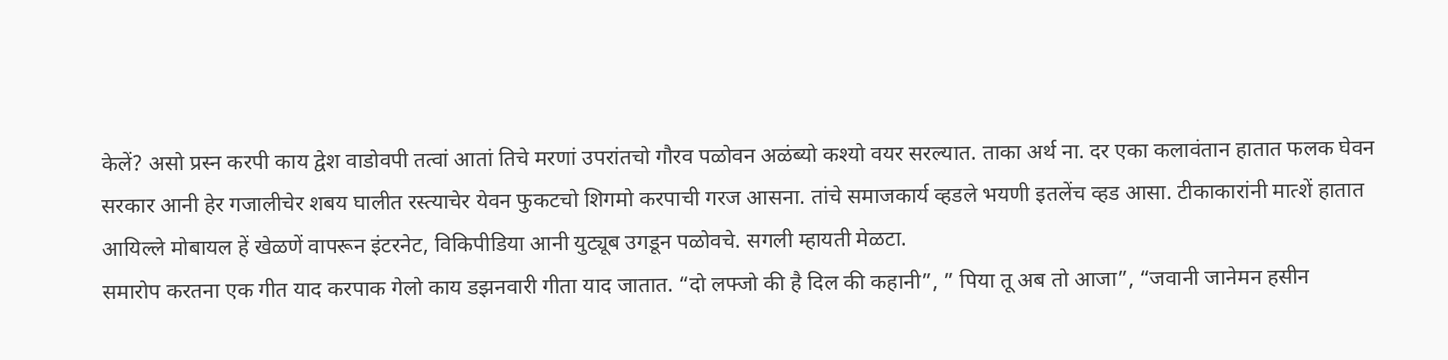केलें? असो प्रस्न करपी काय द्वेश वाडोवपी तत्वां आतां तिचे मरणां उपरांतचो गौरव पळोवन अळंब्यो कश्यो वयर सरल्यात. ताका अर्थ ना. दर एका कलावंतान हातात फलक घेवन सरकार आनी हेर गजालीचेर शबय घालीत रस्त्याचेर येवन फुकटचो शिगमो करपाची गरज आसना. तांचे समाजकार्य व्हडले भयणी इतलेंच व्हड आसा. टीकाकारांनी मात्शें हातात आयिल्ले मोबायल हें खेळणें वापरून इंटरनेट, विकिपीडिया आनी युट्यूब उगडून पळोवचे. सगली म्हायती मेळटा.
समारोप करतना एक गीत याद करपाक गेलो काय डझनवारी गीता याद जातात. “दो लफ्जो की है दिल की कहानी”, ” पिया तू अब तो आजा”, “जवानी जानेमन हसीन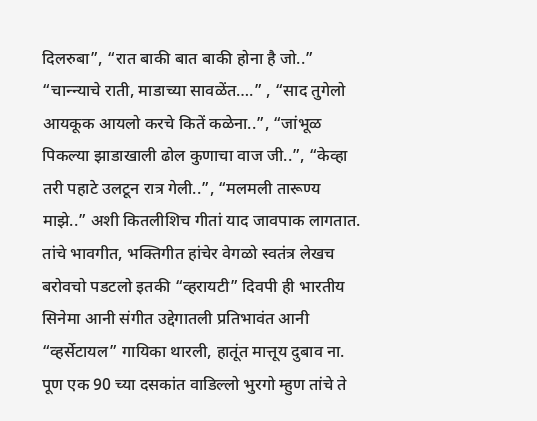दिलरुबा”, “रात बाकी बात बाकी होना है जो..” “चान्न्याचे राती, माडाच्या सावळेंत….” , “साद तुगेलो आयकूक आयलो करचे कितें कळेना..”, “जांभूळ पिकल्या झाडाखाली ढोल कुणाचा वाज जी..”, “केव्हा तरी पहाटे उलटून रात्र गेली..”, “मलमली तारूण्य माझे..” अशी कितलीशिच गीतां याद जावपाक लागतात. तांचे भावगीत, भक्तिगीत हांचेर वेगळो स्वतंत्र लेखच बरोवचो पडटलो इतकी “व्हरायटी” दिवपी ही भारतीय सिनेमा आनी संगीत उद्देगातली प्रतिभावंत आनी “व्हर्सेटायल” गायिका थारली, हातूंत मात्तूय दुबाव ना. पूण एक 90 च्या दसकांत वाडिल्लो भुरगो म्हुण तांचे ते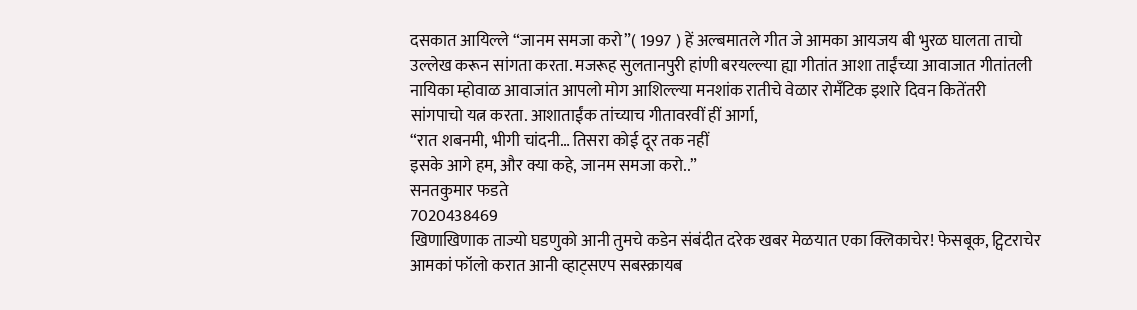दसकात आयिल्ले “जानम समजा करो”( 1997 ) हें अल्बमातले गीत जे आमका आयजय बी भुरळ घालता ताचो उल्लेख करून सांगता करता. मजरूह सुलतानपुरी हांणी बरयल्ल्या ह्या गीतांत आशा ताईंच्या आवाजात गीतांतली नायिका म्होवाळ आवाजांत आपलो मोग आशिल्ल्या मनशांक रातीचे वेळार रोमँटिक इशारे दिवन कितेंतरी सांगपाचो यत्न करता. आशाताईंक तांच्याच गीतावरवीं हीं आर्गा,
“रात शबनमी, भीगी चांदनी… तिसरा कोई दूर तक नहीं
इसके आगे हम, और क्या कहे, जानम समजा करो..”
सनतकुमार फडते
7020438469
खिणाखिणाक ताज्यो घडणुको आनी तुमचे कडेन संबंदीत दरेक खबर मेळयात एका क्लिकाचेर! फेसबूक, ट्विटराचेर आमकां फॉलो करात आनी व्हाट्सएप सबस्क्रायब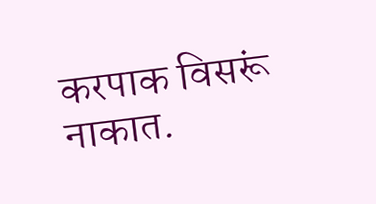करपाक विसरूं नाकात.